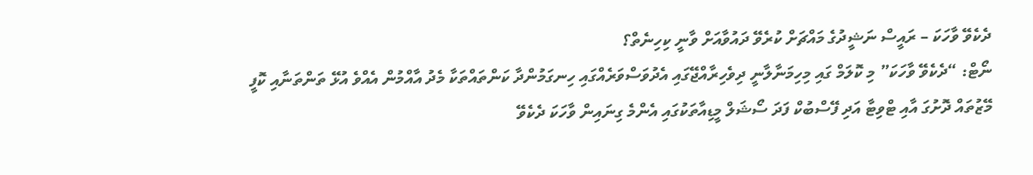ދެކެވޭ ވާހަކަ – ރައީސް ނަޝީދުގެ މައްޗަށް ކުރެވޭ ދައުވާއަށް ވާނީ ކިހިނެތް؟
ނޯޓް: “ދެކެވޭ ވާހަކަ” މި ކޮލަމް ގައި މިހިމަނާލާނީ ދިވެހިރާއްޖޭގައި އެދުވަސްވަރެއްގައި ހިނގަމުންދާ ކަންތައްތަކާ މެދު އާއްމުން އެއްވެ އުޅޭ ތަންތަނާއި ކޮފީ މޭޒުތައް ދޮށުގަ އާއި ޓްވިޓާ އަދި ފޭސްބުކް ފަދަ ސޯޝަލް މީޑިއާތަކުގައި އެންމެ ގިނައިން ވާހަކަ ދެކެވޭ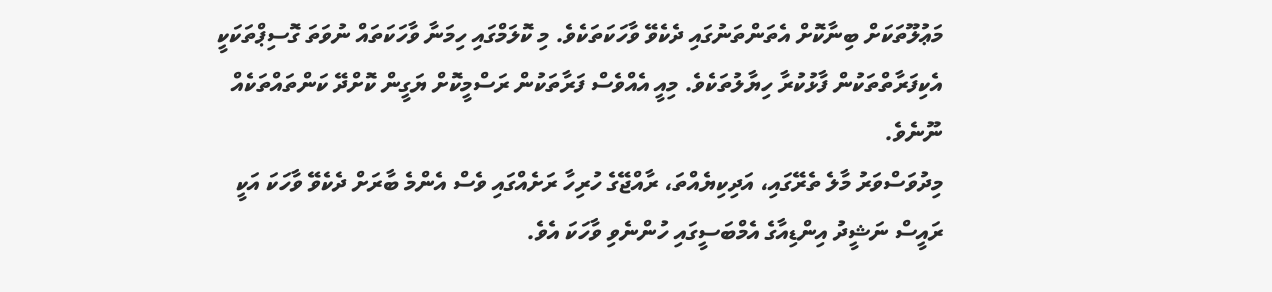މަޢުލޫތަކަށް ބިނާކޮށް އެތަންތަނުގައި ދެކެވޭ ވާހަކަތަކެވެ. މި ކޮލަމްގައި ހިމަނާ ވާހަކަތައް ނުވަތަ ގޮސިޕްތަކަކީ އެކިފަރާތްތަކުން ފާޅުކުރާ ހިޔާލުތަކެވެ. މިއީ އެއްވެސް ފަރާތަކުން ރަސްމީކޮށް ޔަގީން ކޮށްދޭ ކަންތައްތަކެއް ނޫނެވެ.
މިދުވަސްވަރު މާލެ ތެރޭގައި، އަދިކިޔެއްތަ، ރާއްޖޭގެ ހުރިހާ ރަށެއްގައި ވެސް އެންމެ ބާރަށް ދެކެވޭ ވާހަކަ އަކީ ރައީސް ނަޝީދު އިންޑިއާގެ އެމްބަސީގައި ހުންނެވި ވާހަކަ އެވެ.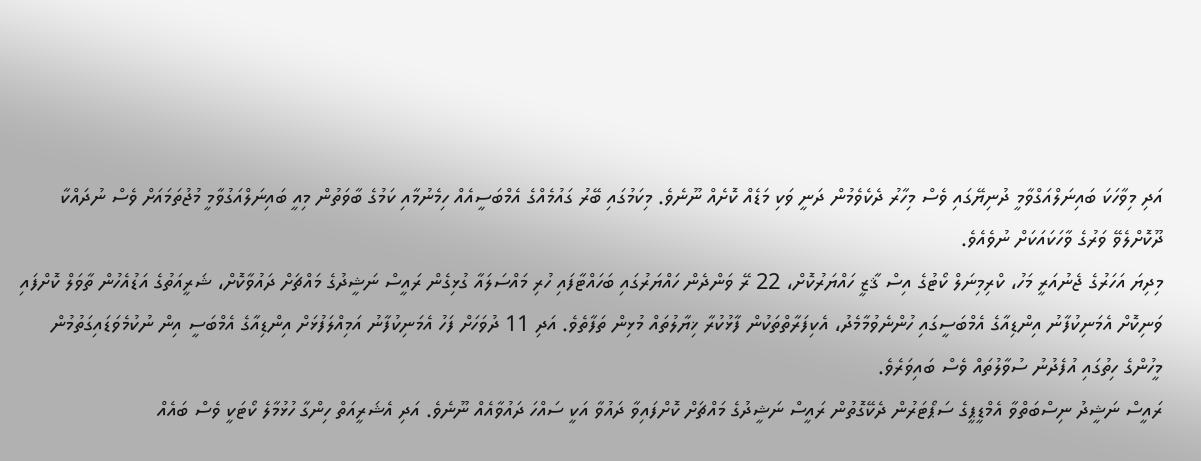އަދި މިވާހަކަ ބައިނަލްއަގްވާމީ ދުނިޔޭގައި ވެސް މިހާރު ދެކެވެމުން ދަނީ ވަކި މަޑެއް ކޮށެއް ނޫނެވެ. މިކަމުގައި ބޭރު ގައުމެއްގެ އެމްބަސީއެއް ހިމެނުމާއި ކަމުގެ ބާވަތުން މިއީ ބައިނަލްއަގުވާމީ މުޖުތަމައަށް ވެސް ނުދައްކާ ދޫކޮށްލެވޭ ވަރުގެ ވާހަކައަކަށް ނުވެއެވެ.
މިދިޔަ އަހަރުގެ ޖެނުއަރީ މަހު، ކްރިމިނަލް ކޯޓުގެ އިސް ޤާޒީ ހައްޔަރުކޮށް، 22 ރޭ ވަންދެން ހައްޔަރުގައި ބަހައްޓާފައި ހުރި މައްސަލައާ ގުޅިގެން ރައީސް ނަޝީދުގެ މައްޗަށް ދައުވާކޮށް، ޝަރީއަތުގެ އަޑުއެހުން ތާވަލް ކޮށްފައި ވަނިކޮށް އެމަނިކުފާނު އިންޑިއާގެ އެމްބަސީގައި ހުންނެވުމާމެދު، އެކިފަރާތްތަކުން ފާޅުކުރާ ޚިޔާލުތައް މުޅިން ތަފާތެވެ. އަދި 11 ދުވަހަށް ފަހު އެމަނިކުފާނު އަމިއްލަފުޅަށް އިންޑިއާގެ އެމްބަސީ އިން ނުކުމެވަޑައިގަތުމުން މީހުންގެ ހިތުގައި އުފެދުނު ސުވާލުތައް ވެސް ބައިވަރެވެ.
ރައީސް ނަޝީދު ނިސްބަތްވާ އެމްޑީޕީގެ ސަޕޯޓަރުން ދެކޭގޮތުން ރައީސް ނަޝީދުގެ މައްޗަށް ކޮށްފައިވާ ދައުވާ އަކީ ސައްހަ ދައުވާއެއް ނޫނެވެ. އަދި އެޝަރީއަތް ހިންގާ ހުޅުމާލެ ކޯޓަކީ ވެސް ބައެއް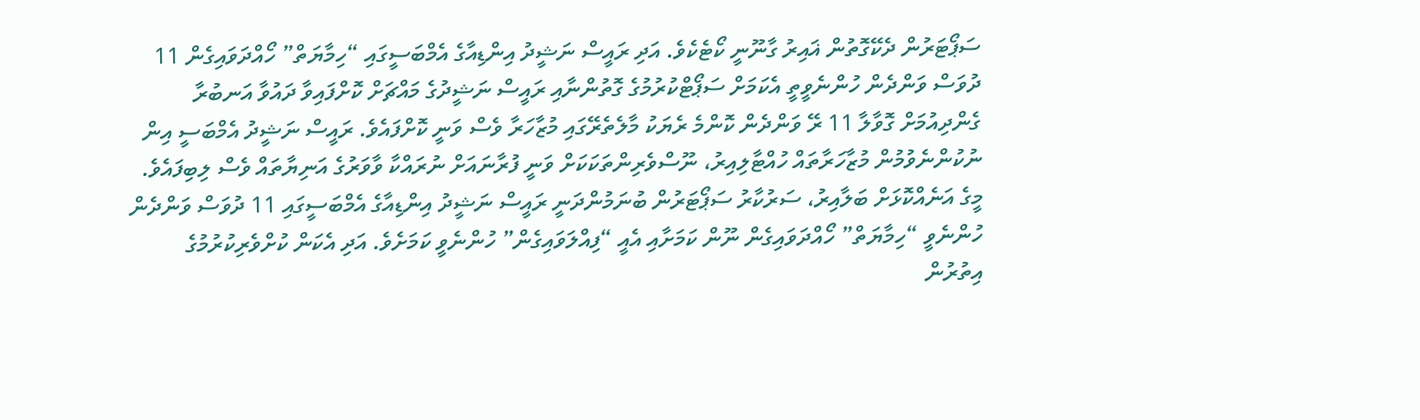ސަޕޯޓަރުން ދެކޭގޮތުން ޣައިރު ގާނޫނީ ކޯޓެކެވެ. އަދި ރައީސް ނަޝީދު އިންޑިއާގެ އެމްބަސީގައި “ހިމާޔަތް” ހޯއްދަވައިގެން 11 ދުވަސް ވަންދެން ހުންނެވީތީ އެކަމަށް ސަޕޯޓްކުރުމުގެ ގޮތުންނާއި ރައީސް ނަޝީދުގެ މައްޗަށް ކޮށްފައިވާ ދައުވާ އަނބުރާ ގެންދިއުމަށް ގޮވާލާ 11 ރޭ ވަންދެން ކޮންމެ ރެޔަކު މާލެތެރޭގައި މުޒާހަރާ ވެސް ވަނީ ކޮށްފައެވެ. ރައީސް ނަޝީދު އެމްބަސީ އިން ނުކުންނެވުމުން މުޒާހަރާތައް ހުއްޓާލިއިރު، ނޫސްވެރިންތަކަކަށް ވަނީ ފުރާނައަށް ނުރައްކާ ވާވަރުގެ އަނިޔާތައް ވެސް ލިބިފައެވެ.
މީގެ އަނެއްކޮޅަށް ބަލާއިރު، ސަރުކާރު ސަޕޯޓަރުން ބުނަމުންދަނީ ރައީސް ނަޝީދު އިންޑިއާގެ އެމްބަސީގައި 11 ދުވަސް ވަންދެން ހުންނެވީ “ހިމާޔަތް” ހޯއްދަވައިގެން ނޫން ކަމަށާއި އެއީ “ފިއްލަވައިގެން” ހުންނެވީ ކަމަށެވެ. އަދި އެކަން ކުށްވެރިކުރުމުގެ އިތުރުން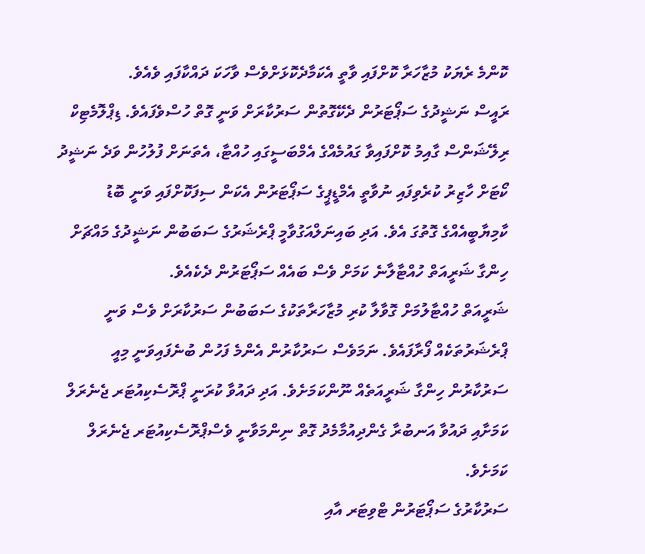ކޮންމެ ރެޔަކު މުޒާހަރާ ކޮށްފައި ވާތީ އެކަމާދެކޮޅަށްވެސް ވާހަކަ ދައްކާފައި ވެއެވެ.
ރައީސް ނަޝީދުގެ ސަޕޯޓަރުން ދެކޭގޮތުން ސަރުކާރަށް ވަނީ ގޮތް ހުސްވެފައެވެ. ޑިޕްލޮމެޓިކް ރިލޭޝަންސް ގާއިމު ކޮށްފައިވާ ގައުމެއްގެ އެމްބަސީގައި ހުއްޓާ، އެތަނަށް ފުލުހުން ވަދެ ނަޝީދު ކޯޓަށް ހާޒިރު ކުރެވިފައި ނުވާތީ އެމްޑީޕީގެ ސަޕޯޓަރުން އެކަން ސިފަކޮށްފައި ވަނީ ބޮޑު ކާމިޔާބީއެއްގެ ގޮތުގަ އެވެ. އަދި ބައިނަލްއަގުވާމީ ޕްރެޝަރުގެ ސަބަބުން ނަޝީދުގެ މައްޗަށް ހިންގާ ޝަރީއަތް ހުއްޓާލާނެ ކަމަށް ވެސް ބައެއް ސަޕޯޓަރުން ދެކެއެވެ.
ޝަރީއަތް ހުއްޓާލުމަށް ގޮވާލާ ކުރި މުޒާހަރާތަކުގެ ސަބަބުން ސަރުކާރަށް ވެސް ވަނީ ޕްރެޝަރުތަކެއް ފޯރާފައެވެ. ނަމަވެސް ސަރުކާރުން އެންމެ ފަހުން ބުނެފައިވަނީ މިއީ ސަރުކާރުން ހިންގާ ޝަރީއަތެއް ނޫންކަމަށެވެ. އަދި ދައުވާ ކުރަނީ ޕްރޮސެކިއުޓަރ ޖެނެރަލް ކަމަށާއި ދައުވާ އަނބުރާ ގެންދިއުމާމެދު ގޮތް ނިންމަވާނީ ވެސްޕްރޮސެކިއުޓަރ ޖެނެރަލް ކަމަށެވެ.
ސަރުކާރުގެ ސަޕޯޓަރުން ޓްވިޓަރ އާއި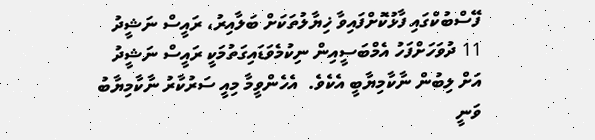ފޭސްބުކްގައި ފާޅުކޮށްފައިވާ ޚިޔާލުތަކަށް ބަލާއިރު، ރައީސް ނަޝީދު 11 ދުވަހަށްފަހު އެމްބަސީއިން ނިކުމެވަޑައިގަތުމަކީ ރައީސް ނަޝީދު އަށް ލިބުން ނާކާމިޔާބީ އެކެވެ.  އެހެންވީމާ މިއީ ސަރުކާރު ނާކާމިޔާބު ވަނީ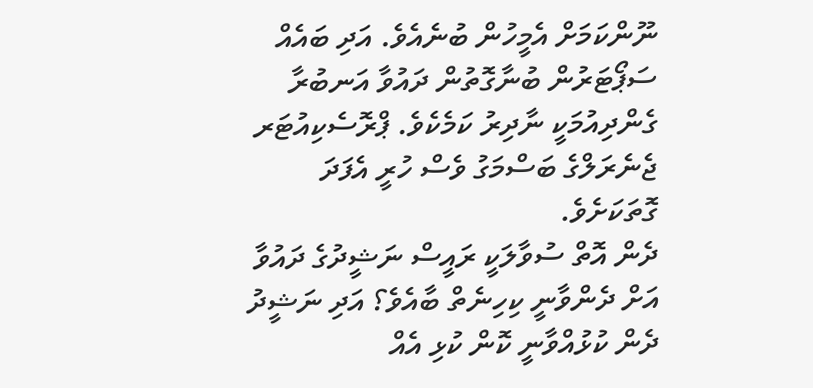ނޫންކަމަށް އެމީހުން ބުނެއެވެ. އަދި ބައެއް ސަޕޯޓަރުން ބުނާގޮތުން ދައުވާ އަނބުރާ ގެންދިއުމަކީ ނާދިރު ކަމެކެވެ. ޕްރޮސެކިއުޓަރ ޖެނެރަލްގެ ބަސްމަގު ވެސް ހުރީ އެފަދަ ގޮތަކަށެވެ.
ދެން އޮތް ސުވާލަކީ ރައީސް ނަޝީދުގެ ދައުވާ އަށް ދެންވާނީ ކިހިނެތް ބާއެވެ؟ އަދި ނަޝީދު ދެން ކުޅުއްވާނީ ކޮން ކުޅި އެއް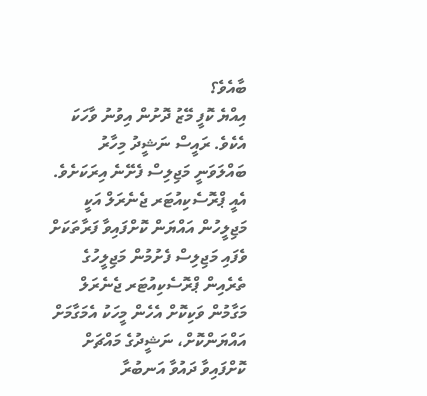ބާއެވެ؟
އިއްޔެ ކޮފީ މޭޒު ދޮށުން އިވުނު ވާހަކަ އެކެވެ. ރައީސް ނަޝީދު މިހާރު ބައްލަވަނީ މަޖިލިސް ފެށޭނެ އިރަކަށެވެ. އެއީ ޕްރޮސެކިއުޓަރ ޖެނެރަލް އަކީ މަޖިލީހުން އައްޔަން ކޮށްފައިވާ ފަރާތަކަށް ވެފައި މަޖިލިސް ފެށުމުން މަޖިލީހުގެ ތެރެއިން ޕްރޮސެކިއުޓަރ ޖެނެރަލް މަގާމުން ވަކިކޮށް އެހެން މީހަކު އެމަގާމަށް އައްޔަންކޮށް، ނަޝީދުގެ މައްޗަށް ކޮށްފައިވާ ދައުވާ އަނބުރާ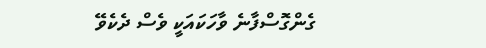ގެންގޮސްފާނެ ވާހަކައަކީ ވެސް ދެކެވޭ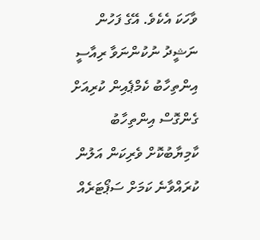ވާހަކަ އެކެވެ. އޭގެ ފަހުން ނަޝީދު ނުކުންނަވާ ރިއާސީ އިންތިހާބު ކެމްޕެއިން ކުރިއަށް ގެންގޮސް އިންތިހާބު ކާމިޔާބުކޮށް ވެރިކަން އަލުން ކުރައްވާނެ ކަމަށް ސަޕޯޓަރެއް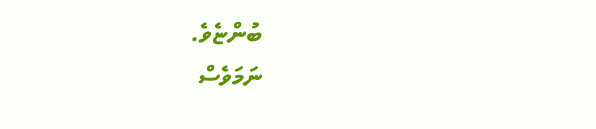ބުންޏެވެ.
ނަމަވެސް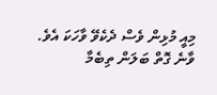މިއީ މުޅިން ވެސް ދެކެވޭ ވާހަކަ އެވެ. ވާނެ ގޮތް ބަލަން ތިބެމާ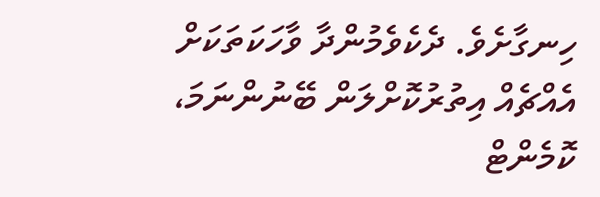ހިނގާށެވެ. ދެކެވެމުންދާ ވާހަކަތަކަށް އެއްޗެއް އިތުރުކޮށްލަން ބޭނުންނަމަ، ކޮމެންޓް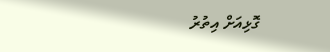ގޮޅިއަށް އިތުރު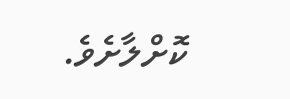ކޮށްލާށެވެ.